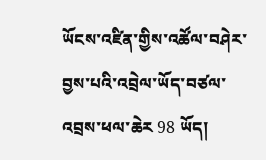ཡོངས་འཛིན་གྱིས་འཚོལ་བཤེར་བྱས་པའི་འབྲེལ་ཡོད་བཙལ་འབྲས་ཕལ་ཆེར 98 ཡོད།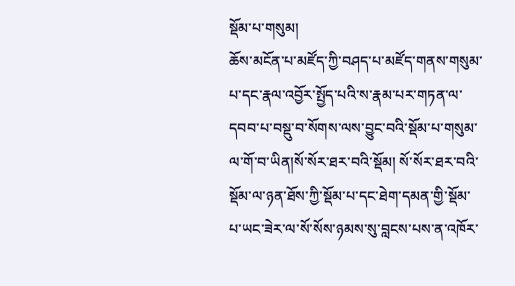སྡོམ་པ་གསུམ།
ཆོས་མངོན་པ་མཛོད་ཀྱི་བཤད་པ་མཛོད་གནས་གསུམ་པ་དང་རྣལ་འབྱོར་སྤྱོད་པའི་ས་རྣམ་པར་གཏན་ལ་དབབ་པ་བསྡུ་བ་སོགས་ལས་བྱུང་བའི་སྡོམ་པ་གསུམ་ལ་གོ་བ་ཡིན།སོ་སོར་ཐར་བའི་སྡོམ། སོ་སོར་ཐར་བའི་སྡོམ་ལ་ཉན་ཐོས་ཀྱི་སྡོམ་པ་དང་ཐེག་དམན་གྱི་སྡོམ་པ་ཡང་ཟེར་ལ་སོ་སོས་ཉམས་སུ་བླངས་པས་ན་འཁོར་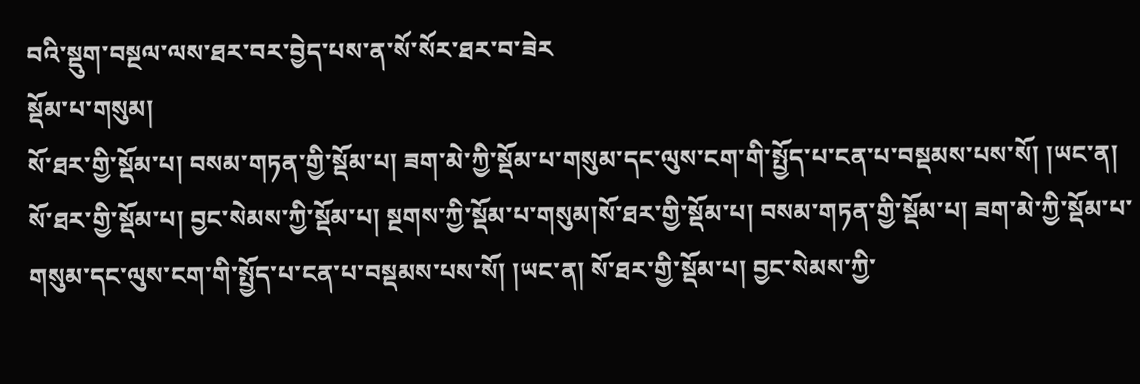བའི་སྡུག་བསྔལ་ལས་ཐར་བར་བྱེད་པས་ན་སོ་སོར་ཐར་བ་ཟེར
སྡོམ་པ་གསུམ།
སོ་ཐར་གྱི་སྡོམ་པ། བསམ་གཏན་གྱི་སྡོམ་པ། ཟག་མེ་ཀྱི་སྡོམ་པ་གསུམ་དང་ལུས་ངག་གི་སྤྱོད་པ་ངན་པ་བསྡམས་པས་སོ། །ཡང་ན། སོ་ཐར་གྱི་སྡོམ་པ། བྱང་སེམས་ཀྱི་སྡོམ་པ། སྔགས་ཀྱི་སྡོམ་པ་གསུམ།སོ་ཐར་གྱི་སྡོམ་པ། བསམ་གཏན་གྱི་སྡོམ་པ། ཟག་མེ་ཀྱི་སྡོམ་པ་གསུམ་དང་ལུས་ངག་གི་སྤྱོད་པ་ངན་པ་བསྡམས་པས་སོ། །ཡང་ན། སོ་ཐར་གྱི་སྡོམ་པ། བྱང་སེམས་ཀྱི་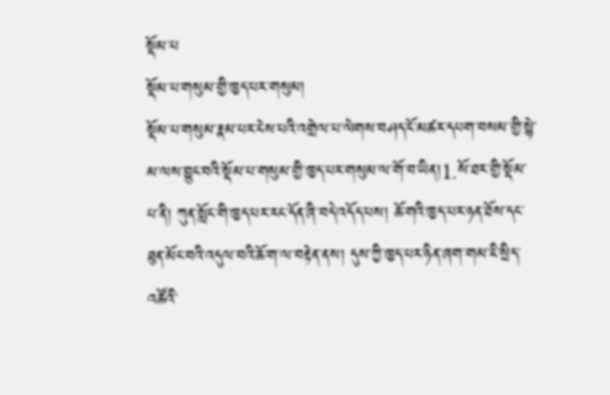སྡོམ་པ
སྡོམ་པ་གསུམ་གྱི་ཁྱད་པར་གསུམ།
སྡོམ་པ་གསུམ་རྣམ་པར་ངེས་པའི་འགྲེལ་པ་ལེགས་བཤད་ངོ་མཚར་དཔག་བསམ་གྱི་སྙེ་མ་ལས་བྱུང་བའི་སྡོམ་པ་གསུམ་གྱི་ཁྱད་པར་གསུམ་ལ་གོ་བ་ཡིན།1.སོ་ཐར་གྱི་སྡོམ་པ་ནི། ཀུན་སློང་གི་ཁྱད་པར་རང་དོན་ཞི་བདེ་འདོད་པས། ཆོ་གའི་ཁྱད་པར་ཉན་ཐོས་དང་ཐུན་མོང་བའི་འདུལ་བའི་ཆོ་ག་ལ་བརྟེན་ནས། དུས་ཀྱི་ཁྱད་པར་ཉིན་ཞག་གམ་ཇི་སྲིད་འཚོའི་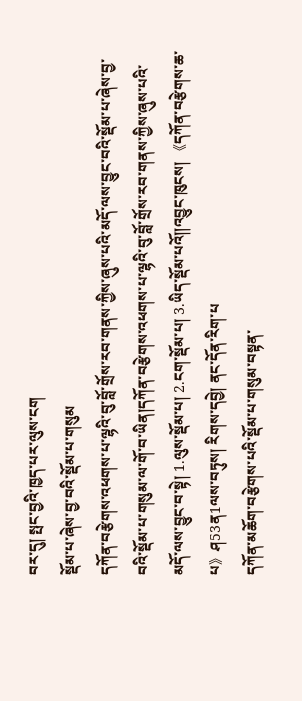བར་དུ། སྤང་བྱའི་ཁྱད་པར་ལུས་ངག
སྡོམ་པ་ཞེས་བྱ་བའི་སྡོམ་པ་གསུམ
དཀོན་བརྩེགས་འཕགས་པ་ལྷའི་བུ་བློ་གྲོས་རབ་གནས་ཀྱིས་ཞུས་པའི་མདོ་ལས་བྱུང་བའི་སྡོམ་པ་ཞེས་བྱ་བའི་སྡོམ་པ་གསུམ་ལ་གོ་བ་ཡིན།དཀོན་བརྩེགས་འཕགས་པ་ལྷའི་བུ་བློ་གྲོས་རབ་གནས་ཀྱིས་ཞུས་པའི་མདོ་ལས་བྱུང་བ་སྟེ། 1.ལུས་སྡོམ་པ། 2.ངག་སྡོམ་པ། 3.ཡིད་སྡོམ་པའོ༎འབྱུང་ཁུངས། 《དཀོན་བརྩེགས་ཆ་པ》ཤ53ན1ལས་བཏུས། རིགས་དབྱེ། ནང་དོན་རིག་པ
དཀོན་མཆོག་བརྩེགས་པའི་སྡོམ་པ་གསུམ་བསྟན་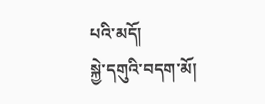པའི་མདོ།
སྐྱེ་དགུའི་བདག་མོ།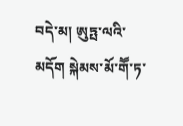བདེ་མ། ཨུཏྤ་ལའི་མདོག སྐེམས་མོ་གཽ་ཏ་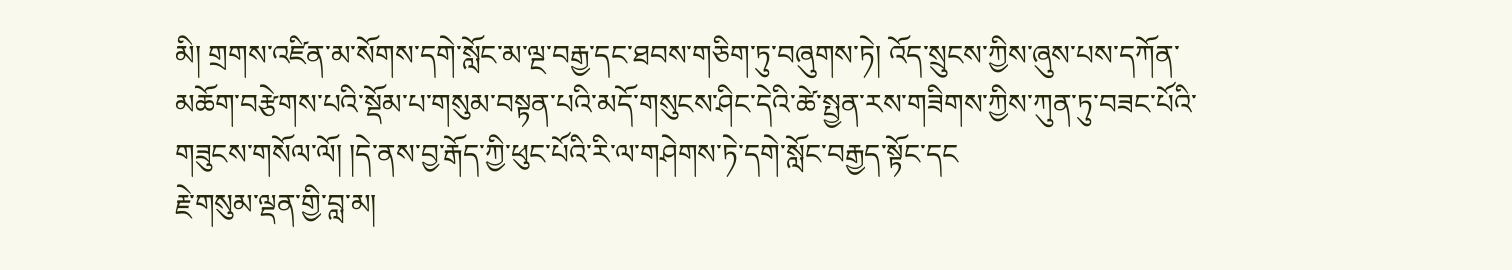མི། གྲགས་འཛིན་མ་སོགས་དགེ་སློང་མ་ལྔ་བརྒྱ་དང་ཐབས་གཅིག་ཏུ་བཞུགས་ཏེ། འོད་སྲུངས་ཀྱིས་ཞུས་པས་དཀོན་མཆོག་བརྩེགས་པའི་སྡོམ་པ་གསུམ་བསྟན་པའི་མདོ་གསུངས་ཤིང་དེའི་ཚེ་སྤྱན་རས་གཟིགས་ཀྱིས་ཀུན་ཏུ་བཟང་པོའི་གཟུངས་གསོལ་ལོ། །དེ་ནས་བྱ་རྒོད་ཀྱི་ཕུང་པོའི་རི་ལ་གཤེགས་ཏེ་དགེ་སློང་བརྒྱད་སྟོང་དང
རྗེ་གསུམ་ལྡན་གྱི་བླ་མ།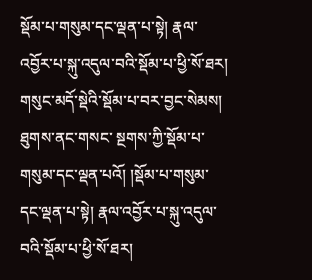སྡོམ་པ་གསུམ་དང་ལྡན་པ་སྟེ། རྣལ་འབྱོར་པ་སྐུ་འདུལ་བའི་སྡོམ་པ་ཕྱི་སོ་ཐར། གསུང་མདོ་སྡེའི་སྡོམ་པ་བར་བྱང་སེམས། ཐུགས་ནང་གསང་ སྔགས་ཀྱི་སྡོམ་པ་གསུམ་དང་ལྡན་པའོ། །སྡོམ་པ་གསུམ་དང་ལྡན་པ་སྟེ། རྣལ་འབྱོར་པ་སྐུ་འདུལ་བའི་སྡོམ་པ་ཕྱི་སོ་ཐར།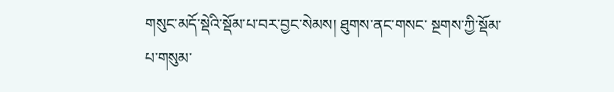གསུང་མདོ་སྡེའི་སྡོམ་པ་བར་བྱང་སེམས། ཐུགས་ནང་གསང་ སྔགས་ཀྱི་སྡོམ་པ་གསུམ་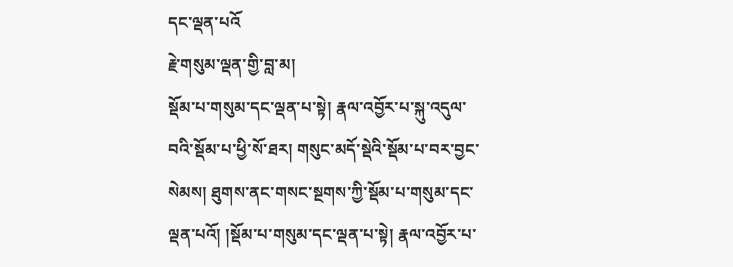དང་ལྡན་པའོ
རྗེ་གསུམ་ལྡན་གྱི་བླ་མ།
སྡོམ་པ་གསུམ་དང་ལྡན་པ་སྟེ། རྣལ་འབྱོར་པ་སྐུ་འདུལ་བའི་སྡོམ་པ་ཕྱི་སོ་ཐར། གསུང་མདོ་སྡེའི་སྡོམ་པ་བར་བྱང་སེམས། ཐུགས་ནང་གསང་སྔགས་ཀྱི་སྡོམ་པ་གསུམ་དང་ལྡན་པའོ། །སྡོམ་པ་གསུམ་དང་ལྡན་པ་སྟེ། རྣལ་འབྱོར་པ་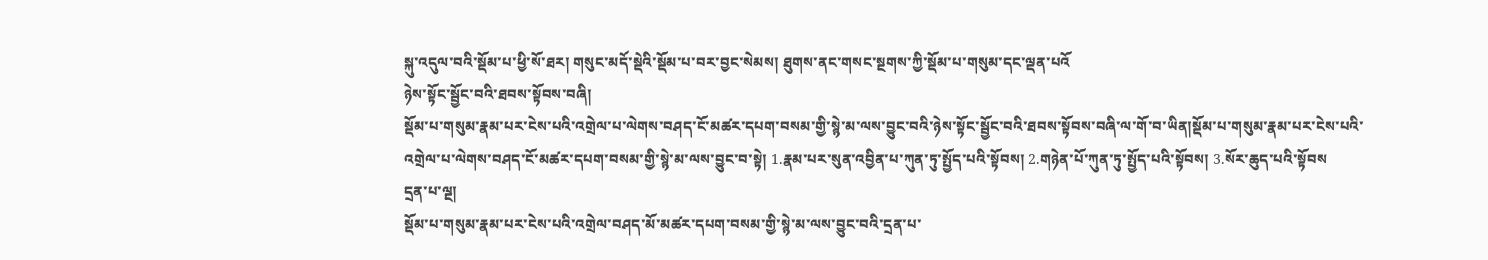སྐུ་འདུལ་བའི་སྡོམ་པ་ཕྱི་སོ་ཐར། གསུང་མདོ་སྡེའི་སྡོམ་པ་བར་བྱང་སེམས། ཐུགས་ནང་གསང་སྔགས་ཀྱི་སྡོམ་པ་གསུམ་དང་ལྡན་པའོ
ཉེས་སྟོང་སྦྱོང་བའི་ཐབས་སྟོབས་བཞི།
སྡོམ་པ་གསུམ་རྣམ་པར་ངེས་པའི་འགྲེལ་པ་ལེགས་བཤད་ངོ་མཚར་དཔག་བསམ་གྱི་སྙེ་མ་ལས་བྱུང་བའི་ཉེས་སྟོང་སྦྱོང་བའི་ཐབས་སྟོབས་བཞི་ལ་གོ་བ་ཡིན།སྡོམ་པ་གསུམ་རྣམ་པར་ངེས་པའི་འགྲེལ་པ་ལེགས་བཤད་ངོ་མཚར་དཔག་བསམ་གྱི་སྙེ་མ་ལས་བྱུང་བ་སྟེ། 1.རྣམ་པར་སུན་འབྱིན་པ་ཀུན་ཏུ་སྤྱོད་པའི་སྟོབས། 2.གཉེན་པོ་ཀུན་ཏུ་སྤྱོད་པའི་སྟོབས། 3.སོར་ཆུད་པའི་སྟོབས
དྲན་པ་ལྔ།
སྡོམ་པ་གསུམ་རྣམ་པར་ངེས་པའི་འགྲེལ་བཤད་མོ་མཚར་དཔག་བསམ་གྱི་སྙེ་མ་ལས་བྱུང་བའི་དྲན་པ་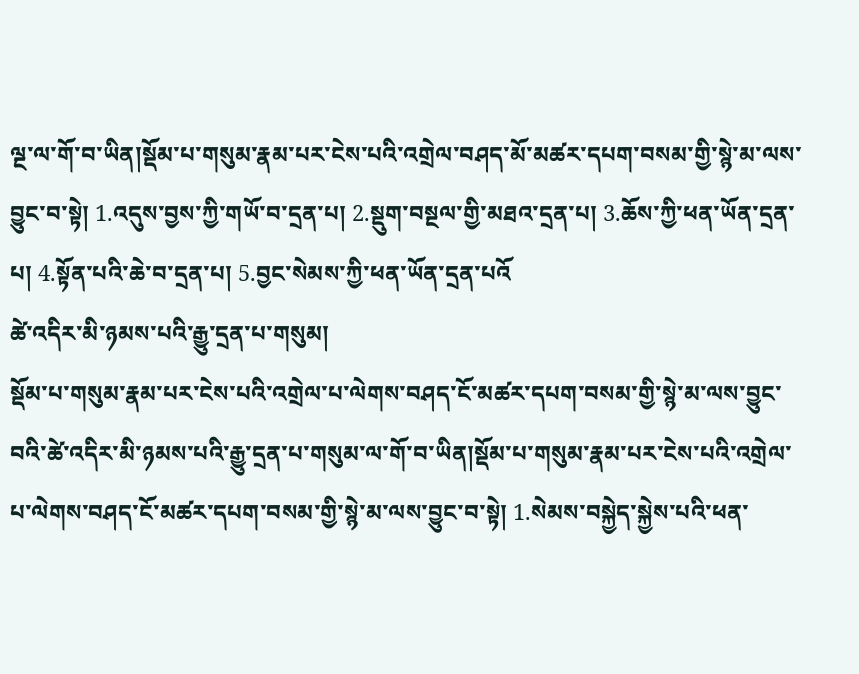ལྔ་ལ་གོ་བ་ཡིན།སྡོམ་པ་གསུམ་རྣམ་པར་ངེས་པའི་འགྲེལ་བཤད་མོ་མཚར་དཔག་བསམ་གྱི་སྙེ་མ་ལས་བྱུང་བ་སྟེ། 1.འདུས་བྱས་ཀྱི་གཡོ་བ་དྲན་པ། 2.སྡུག་བསྔལ་གྱི་མཐའ་དྲན་པ། 3.ཆོས་ཀྱི་ཕན་ཡོན་དྲན་པ། 4.སྟོན་པའི་ཆེ་བ་དྲན་པ། 5.བྱང་སེམས་ཀྱི་ཕན་ཡོན་དྲན་པའོ
ཚེ་འདིར་མི་ཉམས་པའི་རྒྱུ་དྲན་པ་གསུམ།
སྡོམ་པ་གསུམ་རྣམ་པར་ངེས་པའི་འགྲེལ་པ་ལེགས་བཤད་ངོ་མཚར་དཔག་བསམ་གྱི་སྙེ་མ་ལས་བྱུང་བའི་ཚེ་འདིར་མི་ཉམས་པའི་རྒྱུ་དྲན་པ་གསུམ་ལ་གོ་བ་ཡིན།སྡོམ་པ་གསུམ་རྣམ་པར་ངེས་པའི་འགྲེལ་པ་ལེགས་བཤད་ངོ་མཚར་དཔག་བསམ་གྱི་སྙེ་མ་ལས་བྱུང་བ་སྟེ། 1.སེམས་བསྐྱེད་སྐྱེས་པའི་ཕན་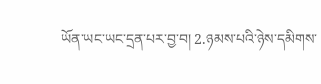ཡོན་ཡང་ཡང་དྲན་པར་བྱ་བ། 2.ཉམས་པའི་ཉེས་དམིགས་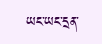ཡང་ཡང་དྲན་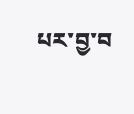པར་བྱ་བ